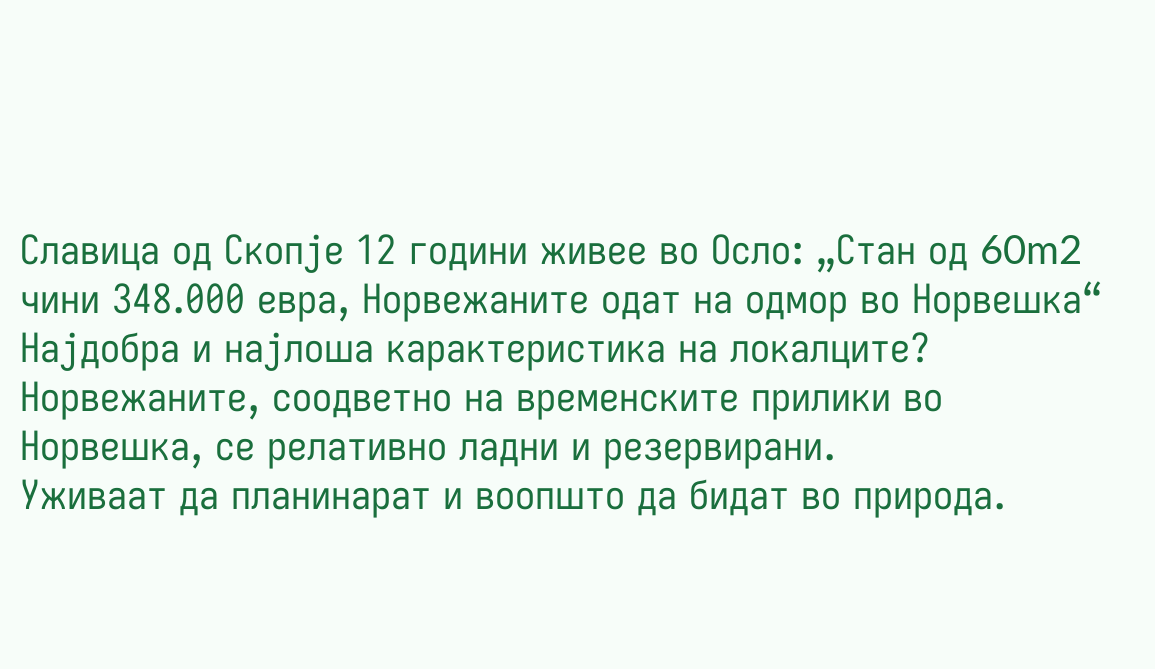Славица од Скопје 12 години живее во Осло: „Стан од 60m2 чини 348.000 евра, Норвежаните одат на одмор во Норвешка“
Најдобра и најлоша карактеристика на локалците?
Норвежаните, соодветно на временските прилики во Норвешка, се релативно ладни и резервирани.
Уживаат да планинарат и воопшто да бидат во природа.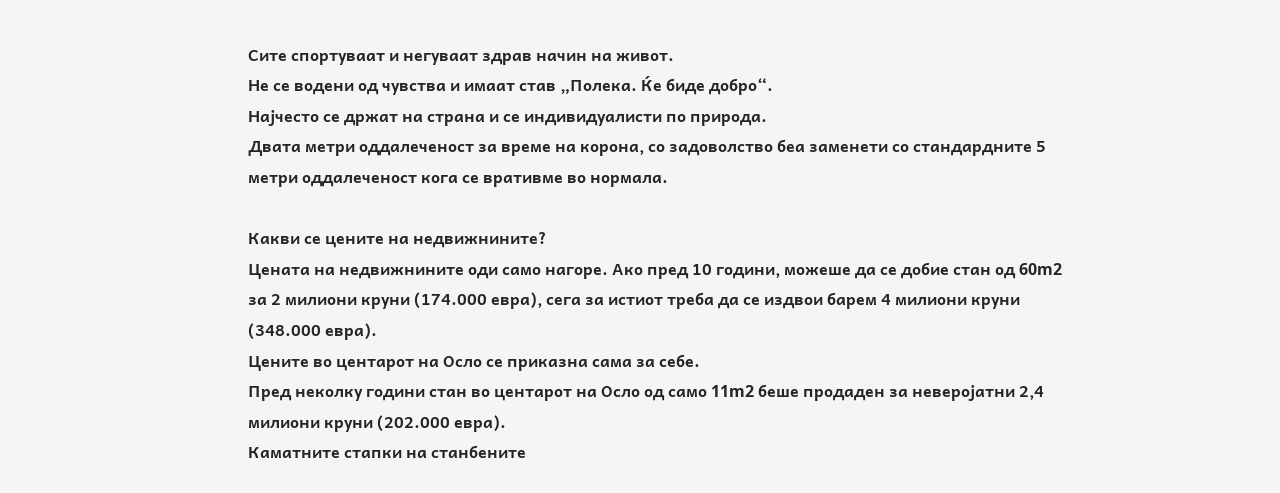Сите спортуваат и негуваат здрав начин на живот.
Не се водени од чувства и имаат став „Полека. Ќе биде добро“.
Најчесто се држат на страна и се индивидуалисти по природа.
Двата метри оддалеченост за време на корона, со задоволство беа заменети со стандардните 5 метри оддалеченост кога се вративме во нормала.

Какви се цените на недвижнините?
Цената на недвижнините оди само нагоре. Ако пред 10 години, можеше да се добие стан од 60m2 за 2 милиони круни (174.000 евра), сега за истиот треба да се издвои барем 4 милиони круни (348.000 евра).
Цените во центарот на Осло се приказна сама за себе.
Пред неколку години стан во центарот на Осло од само 11m2 беше продаден за неверојатни 2,4 милиони круни (202.000 евра).
Каматните стапки на станбените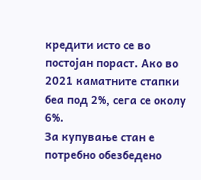кредити исто се во постојан пораст. Ако во 2021 каматните стапки беа под 2%, сега се околу 6%.
За купување стан е потребно обезбедено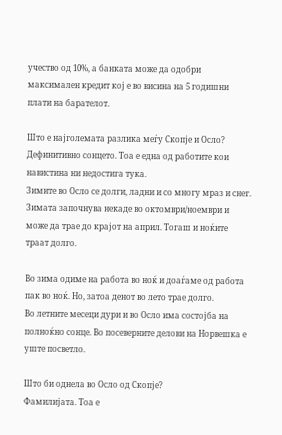учество од 10%, а банката може да одобри максимален кредит кој е во висина на 5 годишни плати на барателот.

Што е најголемата разлика меѓу Скопје и Осло?
Дефинитивно сонцето. Тоа е една од работите кои навистина ни недостига тука.
Зимите во Осло се долги, ладни и со многу мраз и снег. Зимата започнува некаде во октомври/ноември и може да трае до крајот на април. Тогаш и ноќите траат долго.

Во зима одиме на работа во ноќ и доаѓаме од работа пак во ноќ. Но, затоа денот во лето трае долго.
Во летните месеци дури и во Осло има состојба на полноќно сонце. Во посеверните делови на Норвешка е уште посветло.

Што би однела во Осло од Скопје?
Фамилијата. Тоа е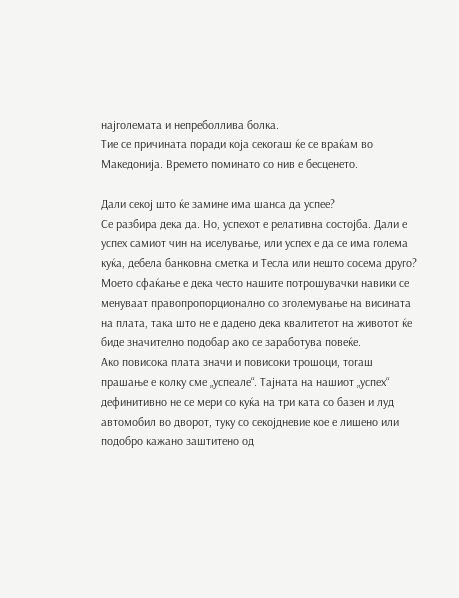најголемата и непреболлива болка.
Тие се причината поради која секогаш ќе се враќам во Македонија. Времето поминато со нив е бесценето.

Дали секој што ќе замине има шанса да успее?
Се разбира дека да. Но, успехот е релативна состојба. Дали е успех самиот чин на иселување, или успех е да се има голема куќа, дебела банковна сметка и Тесла или нешто сосема друго?
Моето сфаќање е дека често нашите потрошувачки навики се менуваат правопропорционално со зголемување на висината на плата, така што не е дадено дека квалитетот на животот ќе биде значително подобар ако се заработува повеќе.
Ако повисока плата значи и повисоки трошоци, тогаш прашање е колку сме „успеале“. Тајната на нашиот „успех“ дефинитивно не се мери со куќа на три ката со базен и луд автомобил во дворот, туку со секојдневие кое е лишено или подобро кажано заштитено од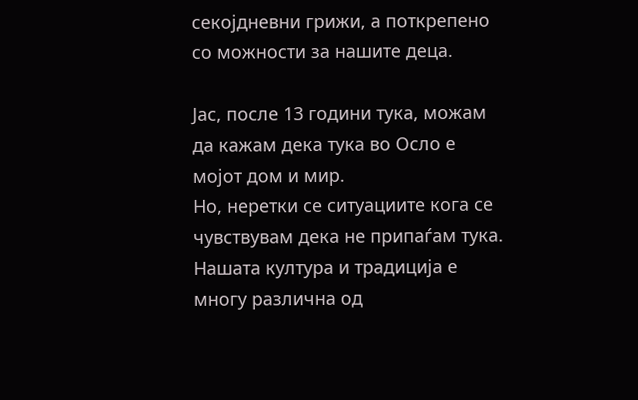секојдневни грижи, а поткрепено со можности за нашите деца.

Јас, после 13 години тука, можам да кажам дека тука во Осло е мојот дом и мир.
Но, неретки се ситуациите кога се чувствувам дека не припаѓам тука.
Нашата култура и традиција е многу различна од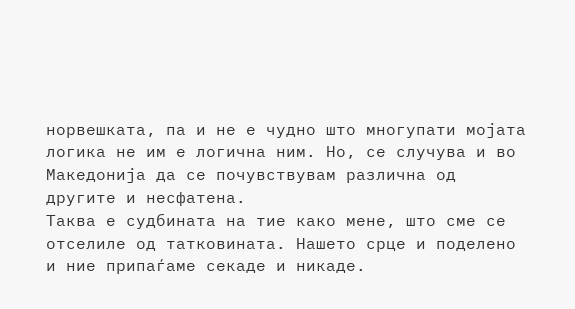норвешката, па и не е чудно што многупати мојата логика не им е логична ним. Но, се случува и во Македонија да се почувствувам различна од другите и несфатена.
Таква е судбината на тие како мене, што сме се отселиле од татковината. Нашето срце и поделено и ние припаѓаме секаде и никаде.